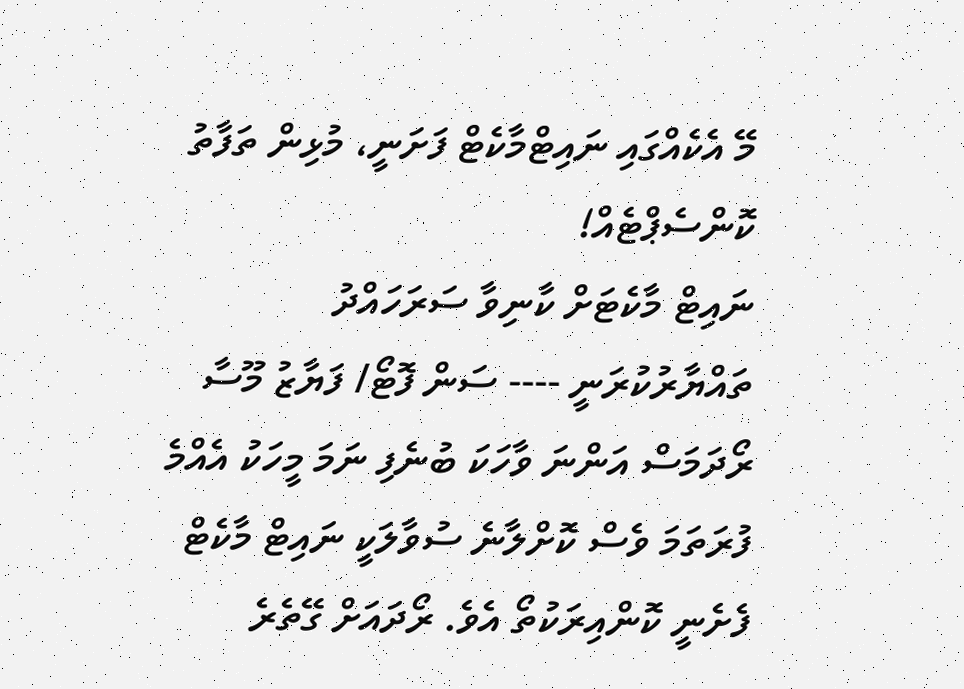މޭ އެކެއްގައި ނައިޓްމާކެޓް ފަށަނީ، މުޅިން ތަފާތު ކޮންސެޕްޓެއް!
ނައިޓް މާކެޓަށް ކާނިވާ ސަރަހައްދު ތައްޔާރުކުރަނީ ---- ސަން ފޮޓޯ/ ފަޔާޒު މޫސާ
ރޯދަމަސް އަންނަ ވާހަކަ ބުނެފި ނަމަ މީހަކު އެއްމެ ފުރަތަމަ ވެސް ކޮށްލާނެ ސުވާލަކީ ނައިޓް މާކެޓް ފެށެނީ ކޮންއިރަކުތޯ އެވެ. ރޯދައަށް ގޭތެރެ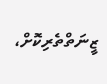ޒީނަތްތެރިކޮށް،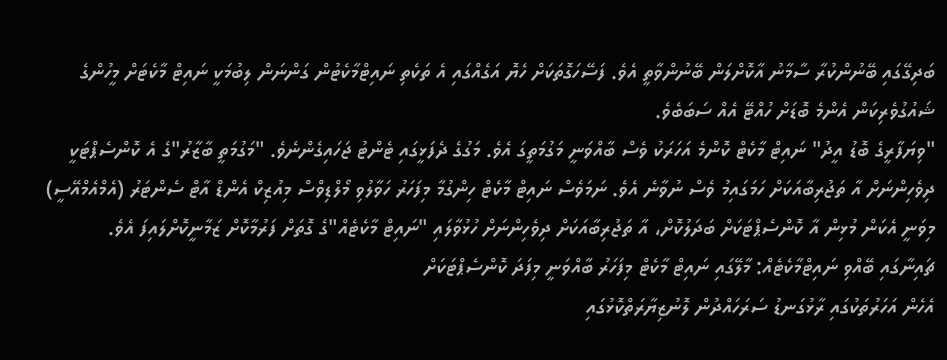ބަދިގޭގައި ބޭނުންކުރާ ސާމާނު އާކޮށްލަން ބޭނުންވާތީ އެވެ. ފަސޭހަގޮތަކަށް ހެޔޮ އަގެއްގައި އެ ތަކެތި ނައިޓްމާކެޓުން ގަންނަން ލިބުމަކީ ނައިޓް މާކެޓަށް މީހުންގެ ޝައުގުވެރިކަން އެންމެ ބޮޑަށް ހުއްޓޭ އެއް ސަބަބެވެ.
"ވިޔަފާރީގެ ބޮޑު އީދު" ނައިޓް މާކެޓް ކޮންމެ އަހަރަކު ވެސް ބާއްވަނީ މަގުމަތީގަ އެވެ. މަގުގެ ދެފަޅީގައި ޓެންޓު ޖަހައިގެންނެވެ. "މަގުމަތީ ބާޒާރު"ގެ އެ ކޮންސެޕްޓަކީ ދިވެހިންނަށް އާ ތަޖުރިބާއަކަށް ހަމަގައިމު ވެސް ނުވާނެ އެވެ. ނަމަވެސް ނައިޓް މާކެޓް ހިންގުމާ މިފަހަރު ހަވާލުވި މޯލްޑިވްސް މިއުޒިކް އެންޑް އާޓް ސެންޓަރު (އެމްއެމްއޭސީ) މިވަނީ އެކަން މުޅިން އާ ކޮންސެޕްޓަކަށް ބަދަލުކޮށް، އާ ތަޖުރިބާއަކަށް ދިވެހިންނަށް ހުޅުވާލައި "ނައިޓް މާކެޓެއް"ގެ ގޮތަށް ފަރުމާކޮށް ޒަމާނީކޮށްލައިފަ އެވެ.
ޗައިނާގައި ބޭއްވި ނައިޓްމާކެޓެއް: މާލޭގައި ނައިޓް މާކެޓް މިފަހަރު ބާއްވަނީ މިފަދަ ކޮންސެޕްޓަކަށް
އެހެން އަހަރުތަކުގައި ރާޅުގަނޑު ސަރަހައްދުން ލޮނުޒިޔާރަތްކޮޅުގައި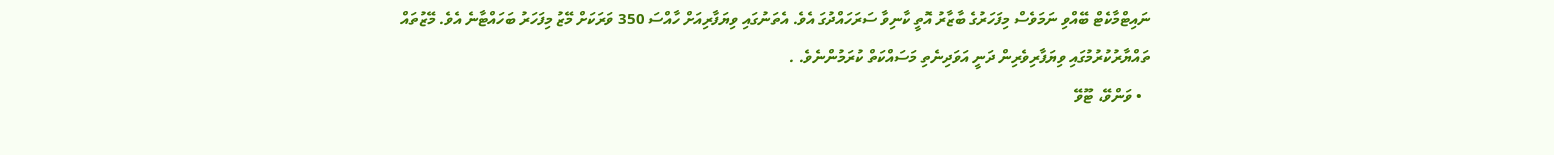ނައިޓްމާކެޓް ބޭއްވި ނަމަވެސް މިފަހަރުގެ ބާޒާރު އޮތީ ކާނިވާ ސަރަހައްދުގަ އެވެ. އެތަނުގައި ވިޔަފާރިއަށް ހާއްސަ 350 ވަރަކަށް މޭޒު މިފަހަރު ބަހައްޓާނެ އެވެ. މޭޒުތައް ތައްޔާރުކުރުމުގައި ވިޔަފާރިވެރިން ދަނީ އަވަދިނެތި މަސައްކަތް ކުރަމުންނެވެ. .
  • ވަންވޭ، ޓޫވޭ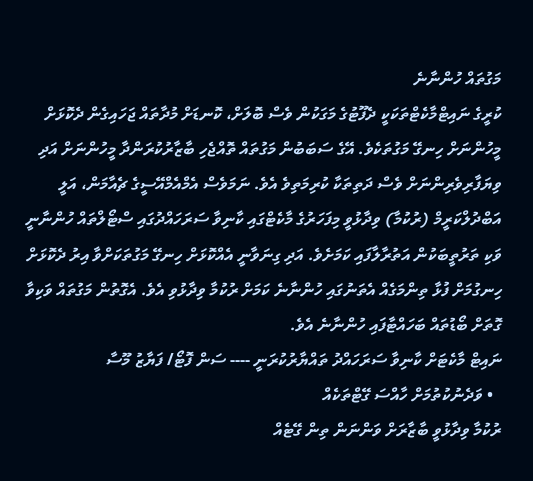މަގުތައް ހުންނާނެ
ކުރީގެ ނައިޓްމާކެޓްތަކަކީ ދެފޫޓުގެ މަގަކުން ވެސް ބޮލަށް، ކޮނޑަށް މުދާތައް ޖަހައިގެން ދެކޮޅަށް މީހުންނަށް ހިނގޭ މަގުތަކެވެ. އޭގެ ސަބަބުން މަގުތައް ތޮއްޖެހި ބާޒާރުކުރަންދާ މީހުންނަށް އަދި ވިޔަފާރިވެރިންނަށް ވެސް ދަތިތަކާ ކުރިމަތިވެ އެވެ. ނަމަވެސް އެމްއެމްއޭސީގެ ޗެއާމަން، އަލީ އަބްދުލްކަރީމް (ރުކުމާ) ވިދާޅުވީ މިފަހަރުގެ މާކެޓްގައި ކާނިވާ ސަރަހައްދުގައި ސްޓޯލްތައް ހުންނާނީ ވަކި ތަރުތީބަކުން އަތުރާލާފައި ކަމަށެވެ. އަދި ގިނަވާނީ އެއްކޮޅަށް ހިނގޭ މަގުތަކަށްވާ އިރު ދެކޮޅަށް ހިނގުމަށް ފުޅާ ތިންމަގެއް އެތަނުގައި ހުންނާނެ ކަމަށް ރުކުމާ ވިދާޅުވި އެވެ. އެގޮތުން މަގުތައް ވަކިވާ ގޮތަށް ބޯޑުތައް ބަހައްޓާފައި ހުންނާނެ އެވެ.
ނައިޓް މާކެޓަށް ކާނިވާ ސަރަހައްދު ތައްޔާރުކުރަނީ ---- ސަން ފޮޓޯ/ ފަޔާޒު މޫސާ
  • ވަދެނުކުތުމަށް ހާއްސަ ގޭޓްތަކެއް
ރުކުމާ ވިދާޅުވީ ބާޒާރަށް ވަންނަން ތިން ގޭޓެއް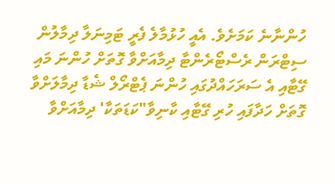ހުންނާނެ ކަމަށެވެ. އެއީ ހުޅުމާލެ ފެރީ ޓަމިނަލާ ދިމާލުން ސިޓްރަން ރެސްޓޯރެންޓާ ދިމާއަށްވާ ގޮތަށް ހުންނަ މައި ގޭޓާއި އެ ސަރަހައްދުގައި ހުންނަ ޕެޓްރޯލް ޝެޑާ ދިމާލަށްވާ ގޮތަށް ހަދާފައި ހުރި ގޭޓާއި ކާނިވާ"ކަޑަތަކާ' ދިމާއަށްވާ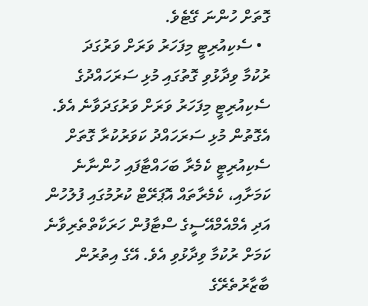ގޮތަށް ހުންނަ ގޭޓެވެ.
  • ސެކިއުރިޓީ މިފަހަރު ވަރަށް ވަރުގަދަ
ރުކުމާ ވިދާޅުވި ގޮތުގައި މުޅި ސަރަހައްދުގެ ސެކިއުރިޓީ މިފަހަރު ވަރަށް ވަރުގަދަވާނެ އެވެ. އެގޮތުން މުޅި ސަރަހައްދު ކަވަރުކުރާ ގޮތަށް ސެކިއުރިޓީ ކެމެރާ ބަހައްޓާފައި ހުންނާނެ ކަމަށާއި، ކެމެރާތައް އޮޕަރޭޓް ކުރުމުގައި ފުލުހުން އަދި އެމްއެމްއޭސީގެ ސްޓާފުން ހަރަކާތްތެރިވާނެ ކަމަށް ރުކުމާ ވިދާޅުވި އެވެ. އޭގެ އިތުރުން ބާޒާރުތެރޭގެ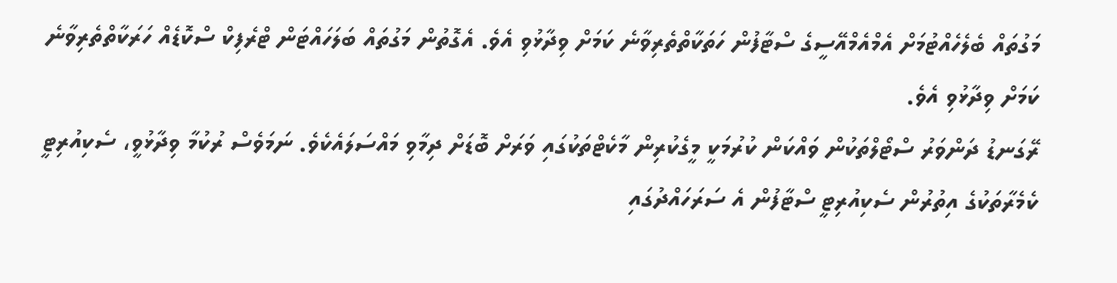މަގުތައް ބެލެހެއްޓުމަށް އެމްއެމްއޭސީގެ ސްޓާފުން ހަތަކާތްތެރިވާނެ ކަމަށް ވިދާޅުވި އެވެ. އެގޮތުން މަގުތައް ބަލަހައްޓަން ޓްރެފިކް ސްކޮޑެއް ހަރަކާތްތެރިވާނެ ކަމަށް ވިދާޅުވި އެވެ.
ރޭގަނޑު ދަންވަރު ސްޓޯލްތަކުން ވައްކަން ކުރުމަކީ މީގެކުރިން މާކެޓްތަކުގައި ވަރަށް ބޮޑަށް ދިމާވި މައްސަލައެކެވެ. ނަމަވެސް ރުކުމާ ވިދާޅުވީ، ސެކިއުރިޓީ ކެމެރާތަކުގެ އިތުރުން ސެކިއުރިޓީ ސްޓާފުން އެ ސަރަހައްދުގައި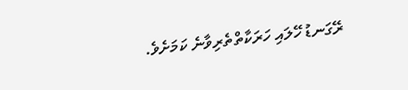ރޭގަނޑު ހޭލައި ހަރަކާތްތެރިވާނެ ކަމަށެވެ.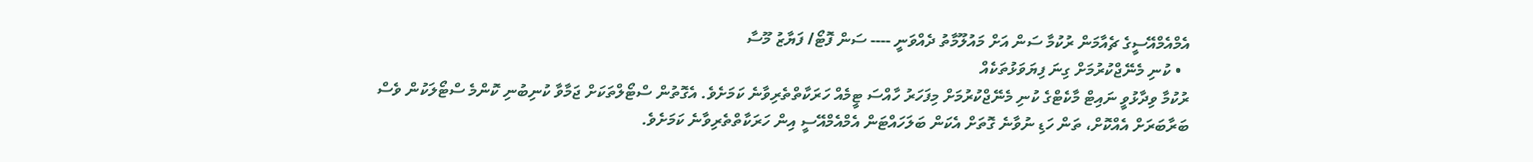އެމްއެމްއޭސީގެ ޗެއާމަން ރުކުމާ ސަން އަށް މައުލޫމާތު ދެއްވަނީ ---- ސަން ފޮޓޯ/ ފަޔާޒު މޫސާ
  • ކުނި މެނޭޖްކުރުމަށް ގިނަ ފިޔަވަޅުތަކެއް
ރުކުމާ ވިދާޅުވީ ނައިޓް މާކެޓްގެ ކުނި މެނޭޖްކުރުމަށް މިފަހަރު ހާއްސަ ޓީމެއް ހަރަކާތްތެރިވާނެ ކަމަށެވެ. އެގޮތުން ސްޓޯލްތަކަށް ޖަމާވާ ކުނިބުނި ކޮންމެ ސްޓޯލަކުން ވެސް ބަރާބަރަށް އެއްކޮށް، ތަން ހަޑި ނުވާނެ ގޮތަށް އެކަން ބަލަހައްޓަން އެމްއެމްއޭސީ އިން ހަރަކާތްތެރިވާނެ ކަމަށެވެ.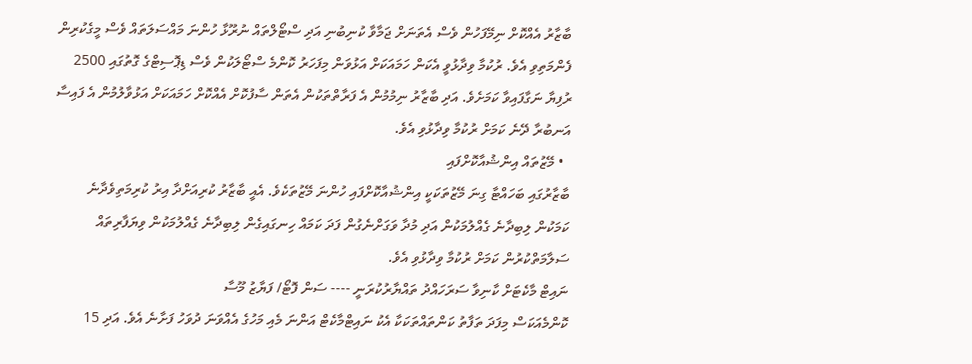ބާޒާރު އެއްކޮށް ނިމޭފަހުން ވެސް އެތަނަށް ޖަމާވާ ކުނިބުނި އަދި ސްޓޯލްތައް ނުރޫޅާ ހުންނަ މައްސަލަތައް ވެސް މީގެކުރިން ފެންމަތިވި އެވެ. ރުކުމާ ވިދާޅުވީ އެކަން ހަމައަކަށް އަޅުވަން މިފަހަރު ކޮންމެ ސްޓޯލަކުން ވެސް ޑިޕޮސިޓްގެ ގޮތުގައި 2500 ރުފިޔާ ނަގާފައިވާ ކަމަށެވެ. އަދި ބާޒާރު ނިމުމުން އެ ފަރާތްތަކުން އެތަން ސާފުކޮށް އެއްކޮށް ހަމައަކަށް އަޅުވާލުމުން އެ ފައިސާ އަނބުރާ ދޭނެ ކަމަށް ރުކުމާ ވިދާޅުވި އެވެ.
  • މޭޒުތައް އިންޝުއާކޮށްފައި
ބާޒާރުގައި ބަހައްޓާ ގިނަ މޭޒުތަކަކީ އިންޝުއާކޮށްފައި ހުންނަ މޭޒުތަކެވެ. އެއީ ބާޒާރު ކުރިއަށްދާ އިރު ކުރިމަތިވެދާނެ ކަމަކުން ލިބިދާނެ ގެއްލުމަކުން އަދި މުދާ ވަގަށްނެގުން ފަދަ ކަމައް ހިނގައިގެން ލިބިދާނެ ގެއްލުމަކުން ވިޔަފާރިތައް ސަލާމަތްކުރުން ކަމަށް ރުކުމާ ވިދާޅުވި އެވެ.
ނައިޓް މާކެޓަށް ކާނިވާ ސަރަހައްދު ތައްޔާރުކުރަނީ ---- ސަން ފޮޓޯ/ ފަޔާޒު މޫސާ
ކޮންމެއަކަސް މިފަދަ ތަފާތު ކަންތައްތަކަކާ އެކު ނައިޓްމާކެޓް އަންނަ މެއި މަހުގެ އެއްވަނަ ދުވަހު ފަށާނެ އެވެ. އަދި 15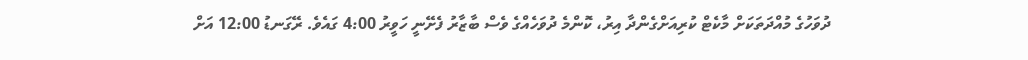ދުވަހުގެ މުއްދަތަކަށް މާކެޓް ކުރިއަށްގެންދާ އިރު، ކޮންމެ ދުވަހެއްގެ ވެސް ބާޒާރު ފެށޭނީ ހަވީރު 4:00 ގައެވެ. ރޭގަނޑު 12:00 އަށް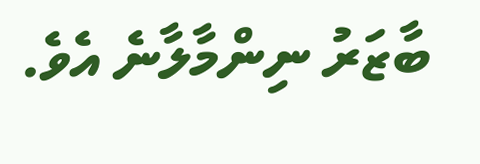ބާޒަރު ނިންމާލާނެ އެވެ.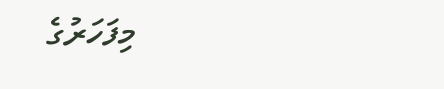މިފަހަރުގެ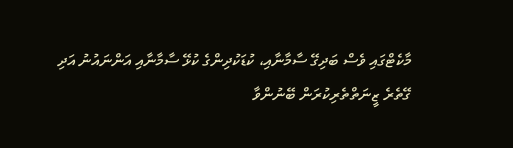މާކެޓްގައި ވެސް ބަދިގޭ ސާމާނާއި، ކުޑަކުދިންގެ ކުޅޭ ސާމާނާއި އަންނައުނު އަދި ގޭތެރެ ޒީނަތްތެރިކުރަން ބޭނުންވާ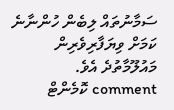ސަމާނުތައް ލިބެން ހުންނާނެ ކަމަށް ވިޔަފާރިވެރިން މައުލޫމާތުދެ އެވެ.
comment ކޮމެންޓް